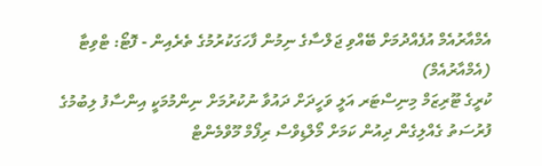އެމްއާރުއެމް އުފެއްދުމަށް ބޭއްވި ޖަލްސާގެ ނިމުން ފާހަގަކުރުމުގެ ތެރެއިން - ފޮޓޯ: ޓްވިޓާ (އެމްއާރުއެމް)
ކުރީގެ ޓޫރިޒަމް މިނިސްޓަރ އަލީ ވަހީދަށް ދައުވާ ނުކުރުމަށް ނިންމުމަކީ އިންސާފު ލިބުމުގެ ފުރުސަތު ގެއްލިގެން ދިއުން ކަމަށް މޯލްޑިވްސް ރިފޯމް މޫވްމެންޓް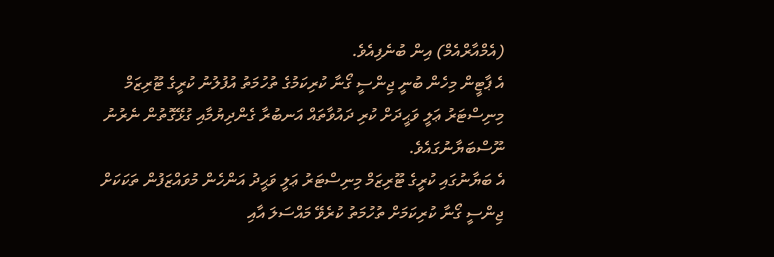(އެމްއާރްއެމް) އިން ބުނެފިއެވެ.
އެ ޕާޓީން މިހެން ބުނީ ޖިންސީ ގޯނާ ކުރިކަމުގެ ތުހުމަތު އުފުލުނު ކުރީގެ ޓޫރިޒަމް މިނިސްޓަރު ޢަލީ ވަޙީދަށް ކުރި ދައުވާތައް އަނބުރާ ގެންދިޔުމާއި ގުޅޭގޮތުން ނެރުނު ނޫސްބަޔާނުގައެވެ.
އެ ބަޔާނުގައި ކުރީގެ ޓޫރިޒަމް މިނިސްޓަރު ޢަލީ ވަޙީދު އަންހެން މުވައްޒަފުން ތަކަކަށް ޖިންސީ ގޯނާ ކުރިކަމަށް ތުހުމަތު ކުރެވޭ މައްސަލަ އާއި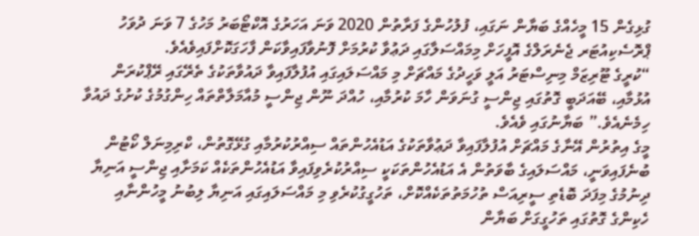ގުޅިގެން 15 މީހެއްގެ ބަޔާން ނަގައި، ފުލުހުންގެ ފަރާތުން 2020 ވަނަ އަހަރުގެ އޮކްޓޯބަރު މަހުގެ 7 ވަނަ ދުވަހު ޕްރޮސެކިއުޓަރ ޖެނެރަލްގެ އޮފީހަށް މިމައްސަލާގައި ދަޢުވާ ކުރުމަށް ފޮނުވާފައިވާކަން ފާހަގަކޮށްފައިވެއެވެ.
“ކުރީގެ ޓޫރިޒަމް މިނިސްޓަރު އަލީ ވަހީދުގެ މައްޗަށް މި މައްސަލައިގައި އުފުލާފައިވާ ދައުވާތަކުގެ ތެރޭގައި ރޭޕްކުރަން އުޅުމާއި، ބޭއަދަބީ ގޮތުގައި ޖިންސީ ގުނަވަން ހާމަ ކުރުމާއި، ހުއްދަ ނޫން ޖިންސީ މުއާމަލާތްތައް ހިންގުމުގެ ކުށުގެ ދައުވާ ހިމެނެއެވެ.” ބަޔާނުގައި ވެއެވެ.
މީގެ އިތުރުން އޭނާގެ މައްޗަށް އުފުލާފައިވާ ދަޢުވާތަކުގެ އަޑުއެހުންތައް ސިއްރުކުރުމާއި ގުޅޭގޮތުން، ކްރިމިނަލް ކޯޓުން ބުނެފައިވަނީ، މައްސަލައިގެ ބާވަތުން އެ އަޑުއެހުންތަކަކީ ސިއްރުކުރެވިފައިވާ އަޑުއެހުންތަކެއް ކަމަށާއި ޖިންސީ އަނިޔާ ދިނުމުގެ މިފަދަ ބޮޑެތި ސީރިއަސް ތުހުމަތުތަކެއްކޮށް، ތަހުގީގުކުރެވި މި މައްސަލައިގައި އަނިޔާ ލިބުނު މީހުންނާއި ހެކިންގެ ގޮތުގައި ތަހުގީގަށް ބަޔާން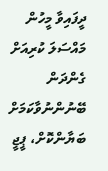ދީފައިވާ މީހުން މައްސަލަ ކުރިއަށް ގެންދަން ބޭނުންނުވާކަމަށް ބަޔާންކޮށް، ޕީޖީ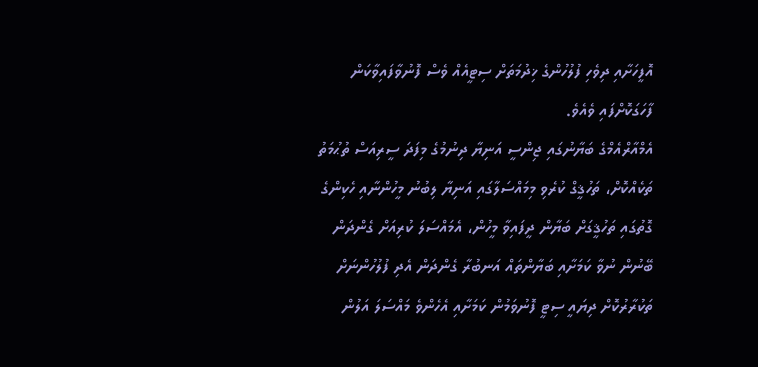އޮފީހަށާއި ދިވެހި ފުލުހުންގެ ޚިދުމަތަށް ސިޓީއެއް ވެސް ފޮނުވާފައިވާކަން ފާހަގަކޮށްފައި ވެއެވެ.
އެމްއާރްއެމްގެ ބަޔާނުގައި ޖިންސީ އަނިޔާ ދިނުމުގެ މިފަދަ ސީރިއަސް ތުޙުމަތު ތަކެއްކޮށް، ތަހުޤީގް ކުރެވި މިމައްސަލާގައި އަނިޔާ ލިބުނު މީހުންނާއި ހެކިންގެ ގޮތުގައި ތަހުޤީގަށް ބަޔާން ދީފައިވާ މީހުން، އެމައްސަލަ ކުރިއަށް ގެންދަން ބޭނުން ނުވާ ކަމަށާއި ބަޔާންތައް އަނބުރާ ގެންދަން އެދި ފުލުހުންނަށް ތަކުރާރުކޮށް ދިޔައީ ސިޓީ ފޮނުވަމުން ކަމަށާއި އެހެންވެ މައްސަލަ އަލުން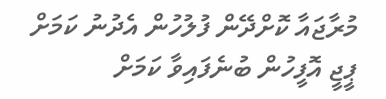މުރާޖައާ ކޮށްދޭން ފުލުހުން އެދުނު ކަމަށް ޕީޖީ އޮފީހުން ބުނެފައިވާ ކަމަށް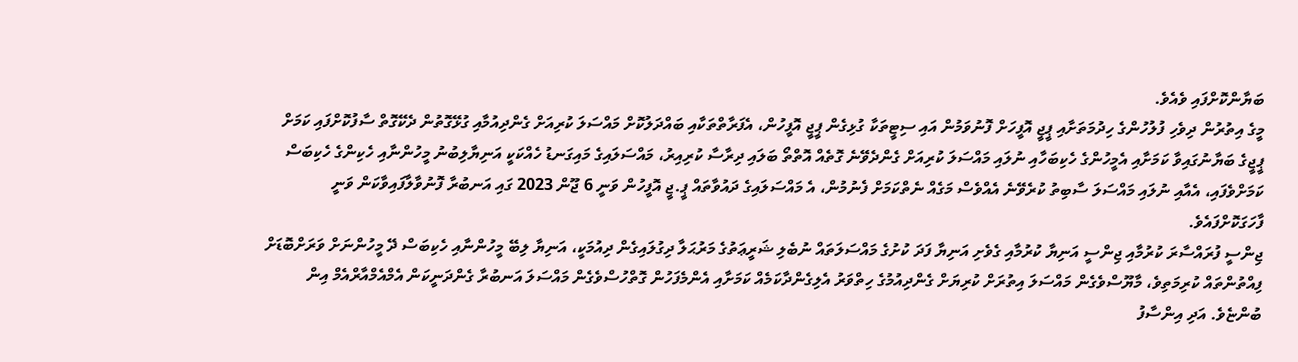ބަޔާންކޮށްފައި ވެއެވެ.
މީގެ އިތުރުން ދިވެހި ފުލުހުންގެ ހިދުމަތަށާއި ޕީޖީ އޮފީހަށް ފޮނުވަމުން އައި ސިޓީތަކާ ގުޅިގެން ޕީޖީ އޮފީހުން، އެފަރާތްތަކާއި ބައްދަލުކޮށް މައްސަލަ ކުރިއަށް ގެންދިއުމާއި ގުޅޭގޮތުން ދެކޭގޮތް ސާފުކޮށްފައި ކަމަށް ޕީޖީގެ ބަޔާނުގައިވާ ކަމަށާއި އެމީހުންގެ ހެކިބަހާއި ނުލައި މައްސަލަ ކުރިއަށް ގެންދެވޭނެ ގޮތެއް އޮތްތޯ ބަލައި ދިރާސާ ކުރިއިރު، މައްސަލައިގެ މައިގަނޑު ހެއްކަކީ އަނިޔާލިބުނު މީހުންނާއި ހެކިންގެ ހެކިބަސް ކަމަށްވެފައި، އެއާއި ނުލައި މައްސަލަ ސާބިތު ކުރެވޭނެ އެއްވެސް މަގެއް ނެތްކަމަށް ފެނުމުން، އެ މައްސަލައިގެ ދައުވާތައް ޕީ.ޖީ އޮފީހުން ވަނީ 6 ޖޫން 2023 ގައި އަނބުރާ ފޮނުވާލާފައިވާކަން ވަނީ ފާހަގަކޮށްފައެވެ.
ޖިންސީ ފުރައްސާރަ ކުރުމާއި ޖިންސީ އަނިޔާ ކުރުމާއި ގެވެށި އަނިޔާ ފަދަ ކުށުގެ މައްސަލަތައް ނުބެލި ޝަރީޢަތުގެ މަރުޙަލާ ދިގުލައިގެން ދިއުމަކީ، އަނިޔާ ލިބޭ މީހުންނާއި ހެކިބަސް ދޭ މީހުންނަށް ވަރަށްބޮޑަށް ފިއްތުންތައް ކުރިމަތިވެ، މާޔޫސްވެގެން މައްސަލަ އިތުރަށް ކުރިޔަށް ގެންދިއުމުގެ ހިތްވަރު އެލިގެންދާކަމެއް ކަމަށާއި އެންމެފަހުން ގޮތްހުސްވެގެން މައްސަލަ އަނބުރާ ގެންދަނީކަން އެމްއެމްއާރްއެމް އިން ބުންޏެވެ. އަދި އިންސާފު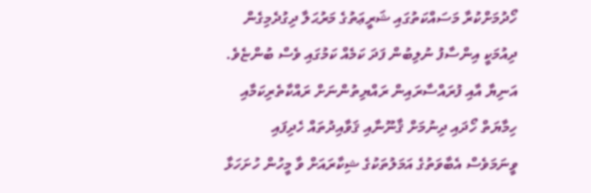ހޯދުމަށްކުރާ މަސައްކަތުގައި ޝަރީޢަތުގެ މަރުޙަލާ ދިގުދެމިގެން ދިއުމަކީ އިންސާފު ނުލިބުން ފަދަ ކަމެއް ކަމުގައި ވެސް ބުންޏެވެ.
އަނިޔާ އާއި ފުރައްސާރައިން ރައްޔިތުންނަށް ރައްކާތެރިކަމާއި ހިމާޔަތް ހޯދައި ދިނުމަށް ޤާނޫނާއި ޤަވާއިދުތައް ހެދިފައި ވީނަމަވެސް އެބާވަތުގެ އަމަލުތަކުގެ ޝިކާރައަށް ވާ މީހުން ހުށަހަޅާ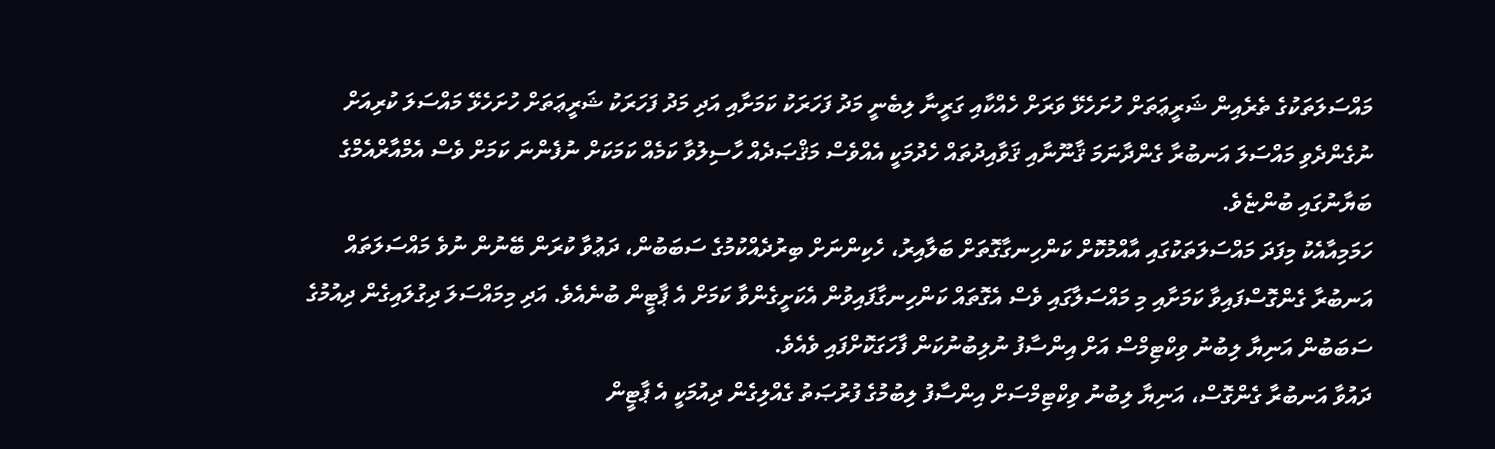މައްސަލަތަކުގެ ތެރެއިން ޝަރީޢަތަށް ހުށަހެޅޭ ވަރަށް ހެއްކާއި ގަރީނާ ލިބެނީ މަދު ފަހަރަކު ކަމަށާއި އަދި މަދު ފަހަރަކު ޝަރީޢަތަށް ހުށަހެޅޭ މައްސަލަ ކުރިއަށް ނުގެންދެވި މައްސަލަ އަނބުރާ ގެންދާނަމަ ޤާނޫނާއި ޤަވާއިދުތައް ހެދުމަކީ އެއްވެސް މަޤްޞަދެއް ހާސިލުވާ ކަމެއް ކަމަކަށް ނުފެންނަ ކަމަށް ވެސް އެމްއާރްއެމްގެ ބަޔާނުގައި ބުންޏެވެ.
ހަމަމިއާއެކު މިފަދަ މައްސަލަތަކުގައި އާއްމުކޮށް ކަންހިނގާގޮތަށް ބަލާއިރު، ހެކިންނަށް ބިރުދެއްކުމުގެ ސަބަބުން، ދަޢުވާ ކުރަން ބޭނުން ނުވެ މައްސަލަތައް އަނބުރާ ގެންގޮސްފައިވާ ކަމަށާއި މި މައްސަލާގައި ވެސް އެގޮތައް ކަންހިނގާފައިވުން އެކަށީގެންވާ ކަމަށް އެ ޕާޓީން ބުނެއެވެ. އަދި މިމައްސަލަ ދިގުލައިގެން ދިއުމުގެ ސަބަބުން އަނިޔާ ލިބުނު ވިކްޓިމްސް އަށް އިންސާފު ނުލިބުނުކަން ފާހަގަކޮށްފައި ވެއެވެ.
ދައުވާ އަނބުރާ ގެންގޮސް، އަނިޔާ ލިބުނު ވިކްޓިމްސަށް އިންސާފު ލިބުމުގެ ފުރުޞަތު ގެއްލިގެން ދިއުމަކީ އެ ޕާޓީން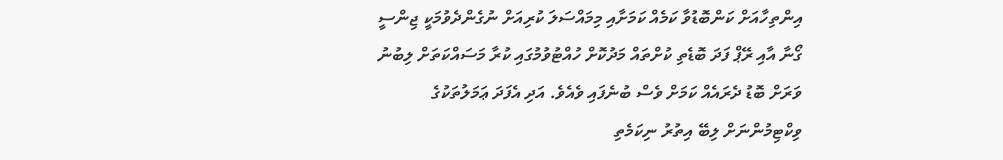އިންތިހާއަށް ކަންބޮޑުވާ ކަމެއް ކަމަށާއި މިމައްސަލަ ކުރިއަށް ނުގެންދެވުމަކީ ޖިންސީ ގޯނާ އާއި ރޭޕް ފަދަ ބޮޑެތި ކުށްތައް މަދުކޮށް ހުއްޓުވުމުގައި ކުރާ މަސައްކަތަށް ލިބުނު ވަރަށް ބޮޑު ދެރައެއް ކަމަށް ވެސް ބުނެފައި ވެއެވެ. އަދި އެފަދަ ޢަމަލުތަކުގެ ވިކްޓިމުންނަށް ލިބޭ އިތުރު ނިކަމެތި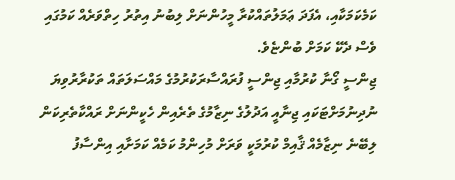ކަމެކަމަކާއި، އެފަދަ ޢަމަލުތައްކުރާ މީހުންނަށް ލިބުނު އިތުރު ހިތްވަރެއް ކަމުގައި ވެސް ދެކޭ ކަމަށް ބުންޏެވެ.
ޖިންސީ ގޯނާ ކުރުމާއި ޖިންސީ ފުރައްސާރަކުރުމުގެ މައްސަލަތައް ތަކުރާރުވިޔަ ނުދިނުމަށްޓަކައި ޖިނާއީ އަދުލުގެ ނިޒާމުގެ ތެރެއިން ހެކީންނަށް ރައްކާތެރިކަން ލިބޭނެ ނިޒާމެއް ޤާއިމް ކުރުމަކީ ވަރަށް މުހިންމު ކަމެއް ކަމަށާއި އިންސާފު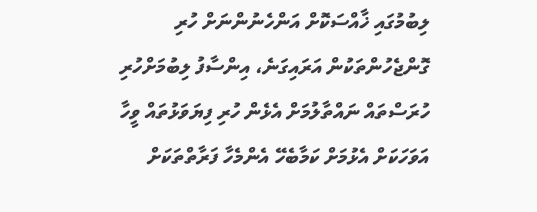ލިބުމުގައި ޚާއްސަކޮށް އަންހެނުންނަށް ހުރި ގޮންޖެހުންތަކުން އަރައިގަނެ، އިންސާފު ލިބުމަށްހުރި ހުރަސްތައް ނައްތާލުމަށް އެޅެން ހުރި ފިޔަވަޅުތައް ވީހާ އަވަހަކަށް އެޅުމަށް ކަމާބެހޭ އެންމެހާ ފަރާތްތަކަށް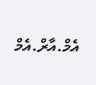އެމް.އާރް.އެމް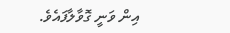އިން ވަނީ ގޮވާލާފައެވެ.